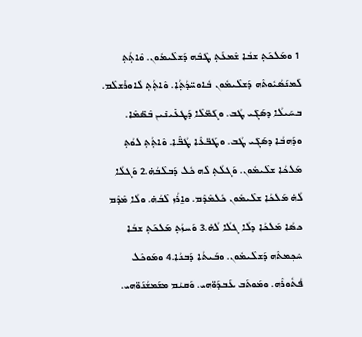1 ܘܡܰܠܟܰܬ݂ ܫܒܳܐ ܫܶܡܥܰܬ݂ ܛܶܒܶܗ ܕܰܫܠܶܝܡܽܘܢ. ܘܶܐܬ݂ܳܬ݂ ܠܰܡܢܰܣܳܝܽܘܬܶܗ ܕܰܫܠܶܝܡܽܘܢ ܒܽܐܘܚ̈ܕܳܬ݂ܳܐ. ܘܶܐܬ݂ܳܬ݂ ܠܽܐܘܪܺܫܠܶܡ. ܒܚܰܝܠܳܐ ܕܣܰܓܺܝ ܛܳܒ. ܘܓܰܡ̈ܠܶܐ ܕܰܛܥܺܝܢܺܝܢ ܒܶܣ̈ܡܶܐ. ܘܕܰܗܒܳܐ ܕܣܰܓܺܝ ܛܳܒ. ܘܛܰܒ̈ܥܶܐ ܛܳܒ̈ܶܐ. ܘܶܐܬ݂ܳܬ݂ ܠܘܳܬ݂ ܡܰܠܟܳܐ ܫܠܶܝܡܽܘܢ. ܘܰܓܠܳܬ݂ ܠܶܗ ܟܽܠ ܕܰܒܠܶܒܳܗ̇.2 ܘܰܓܠܳܐ ܠܳܗ̇ ܡܰܠܟܳܐ ܫܠܶܝܡܽܘܢ ܟܽܠܡܶܕܶܡ. ܘܐ̱ܪܳܙ ܠܶܒܳܗ̇. ܘܠܳܐ ܡܶܕܶܡ ܟܣܳܐ ܡܰܠܟܳܐ ܕܠܳܐ ܓܠܳܐ ܠܳܗ̇.3 ܘܰܚܙܳܬ݂ ܡܰܠܟܰܬ݂ ܫܒܳܐ ܚܶܟ݂ܡܬܶܗ ܕܰܫܠܶܝܡܽܘܢ. ܘܒܰܝܬܳܐ ܕܰܒܢܳܐ.4 ܘܡܰܘܟܶܠ ܦܳܬܽܘܪܶܗ. ܘܡܰܘܬܰܒ ܥܰܒܕܰܘ̈ܗܝ. ܘܰܩܝܳܡ ܡܫܰܡܫܳܢܰܘ̈ܗܝ.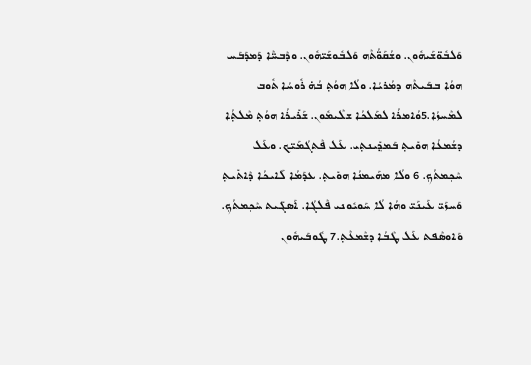ܘܰܠܒܽܘ̈ܫܰܝܗܽܘܢ. ܘܫܳܩܰܘ̈ܳܬܶܗ ܘܰܠܒܽܘܫܰܝ̈ܗܽܘܢ. ܘܕܶܒܚ̈ܶܐ ܕܰܡܕܰܒܰܚ ܗܘܳܐ ܒܒܰܝܬܶܗ ܕܡܳܪܝܳܐ. ܘܠܳܐ ܗܘܳܬ݂ ܒܳܗ̇ ܪܽܘܚܳܐ ܬܽܘܒ ܠܡܶܚܙܳܐ.5ܘܳܐܡܪܳܐ ܠܡܰܠܟܳܐ ܫܠܶܝܡܽܘܢ. ܫܰܪܺܝܪܳܐ ܗܘܳܬ݂ ܡܶܠܬ݂ܳܐ ܕܫܳܡܥܳܐ ܗܘܺܝܬ݂ ܒܰܡܕ݂ܺܝܢܬ݂ܝ. ܥܰܠ ܦܶܬܓܳܡܰܝ̈ܟ. ܘܥܰܠ ܚܶܟ݂ܡܬܳܟ݂. 6 ܘܠܳܐ ܡܗܰܝܡܢܳܐ ܗܘܺܝܬ݂. ܥܕܰܡܳܐ ܠܰܐܝܟܳܐ ܕܶܐܬܺܝܬ݂ ܘܰܚܙܰܝ̈ ܥܰܝܢܰܝ̈ ܘܗܳܐ ܠܳܐ ܚܰܘܝܽܘܢܝ ܦܶܠܓܳܐ. ܐܰܣܓܺܝܬ ܚܶܟ݂ܡܬܳܟ݂. ܘܰܐܘܣܶܦܬ ܥܰܠ ܛܶܒܳܐ ܕܫܶܡܥܶܬ݂.7 ܛܽܘܒܰܝܗܽܘܢ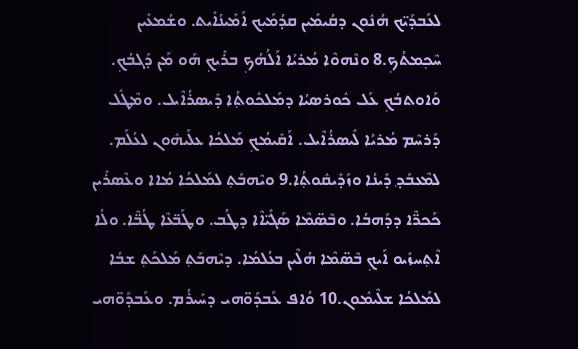ܠܥܰܒܕܰܝ̈ܟ ܗܳܢܽܘܢ ܕܩܳܝܡܺܝܢ ܩܕܳܡܰܝܟ ܐܰܡܺܝܢܳܐܺܝܬ. ܘܫܳܡܥܺܝܢ ܚܶܟ݂ܡܬܳܟ݂.8 ܘܢܶܗܘܶܐ ܡܳܪܝܳܐ ܐܰܠܳܗܳܟ݂ ܒܪܺܝܟ݂ ܗܰܘ ܡܰܢ ܕܰܓܒܳܟ݂. ܘܰܐܘܬܒܳܟ݂ ܥܰܠ ܟܽܘܪܣܝܳܐ ܕܡܰܠܟܽܘܬ݂ܳܐ ܕܺܝܣܪܳܐܶܝܠ. ܘܡܶܛܽܠ ܕܰܪܚܶܡ ܡܳܪܝܳܐ ܠܺܝܣܪܳܐܶܝܠ. ܐܰܩܺܝܡܳܟ݂ ܡܰܠܟܳܐ ܥܠܰܝܗܽܘܢ ܠܥܳܠܰܡ. ܠܡܶܥܒܰܕ݂ ܕܺܝܢܳܐ ܘܙܰܕܺܝܩܽܘܬ݂ܳܐ.9 ܘܝܶܗܒܰܬ݂ ܠܡܰܠܟܳܐ ܡܳܐܐ ܘܥܶܣܪܺܝܢ ܟܰܟܖ̈ܶܐ ܕܕܰܗܒܳܐ. ܘܒܶܣ̈ܡܶܐ ܣܰܓܺܝ̈ܐܶܐ ܕܛܳܒ. ܘܛܰܒ̈ܥܶܐ ܛܳܒ̈ܶܐ. ܘܠܳܐ ܐܶܬ݂ܚܙܺܝܘ ܐܰܝܟ݂ ܒܶܣ̈ܡܶܐ ܗܳܠܶܝܢ ܒܥܳܠܡܳܐ. ܕܝܶܗܒܰܬ݂ ܡܰܠܟܰܬ݂ ܫܒܳܐ ܠܡܰܠܟܳܐ ܫܠܶܝܡܽܘܢ.10 ܘܳܐܦ ܥܰܒܕܰܘ̈ܗܝ ܕܚܺܝܪܳܡ. ܘܥܰܒܕܰܘ̈ܗܝ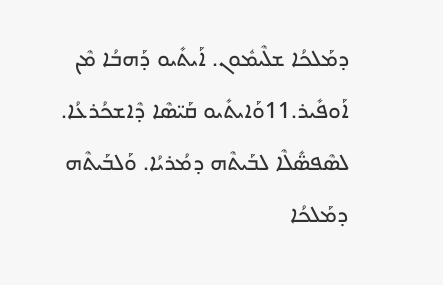ܕܡܰܠܟܳܐ ܫܠܶܝܡܽܘܢ. ܐܰܝܬܺܝܘ ܕܰܗܒܳܐ ܡܶܢ ܐܰܘܦܺܝܪ.11ܘܰܐܝܬܺܝܘ ܩܰܝ̈ܣܶܐ ܕܶܐܫܟܳܪܥܳܐ. ܠܣܶܦܣ̈ܺܠܶܐ ܠܒܰܝܬܶܗ ܕܡܳܪܝܳܐ. ܘܰܠܒܰܝܬܶܗ ܕܡܰܠܟܳܐ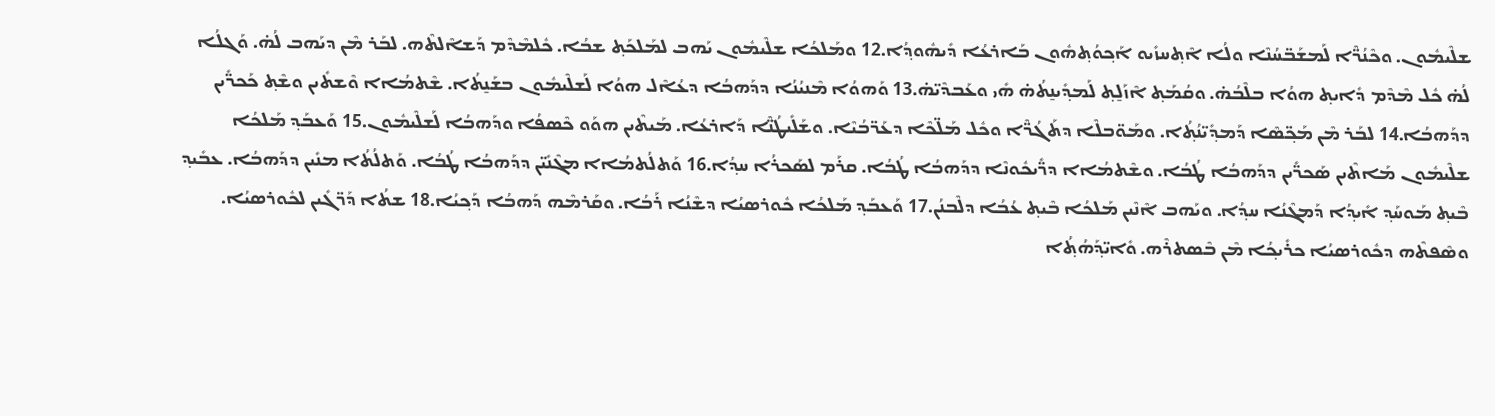ܫܠܶܝܡܽܘܢ. ܘܟܶܢܳܖ̈ܶܐ ܠܰܡܫܰܒ̈ܚܳܢܶܐ ܘܠܳܐ ܐܶܬ݂ܚܙܺܝܘ ܐܰܟ݂ܘܳܬ݂ܗܽܘܢ ܒܰܐܪܥܳܐ ܕܺܝܗܽܘܕ݂ܳܐ.12 ܘܡܰܠܟܳܐ ܫܠܶܝܡܽܘܢ ܝܰܗܒ ܠܡܰܠܟܰܬ݂ ܫܒܳܐ. ܟܽܠܡܶܕܶܡ ܕܰܫܐܶܠܬܶܗ. ܠܒܰܪ ܡܶܢ ܕܝܰܗܒ ܠܳܗ̇. ܘܰܓܠܳܐ ܠܳܗ̇ ܟܽܠ ܡܶܕܶܡ ܕܺܐܝܬ݂ ܗܘܳܐ ܒܠܶܒܳܗ̇. ܘܩܳܡܰܬ݂ ܐܶܙܰܠ̱ܬ݂ ܠܰܡܕ݂ܺܝܢ̱ܬܳܗ̇ ܗܺܝ ܘܥܰܒܕܶܝ̈ܗ̇.13 ܘܰܗܘܳܐ ܡܶܢܝܳܢܳܐ ܕܕܰܗܒܳܐ ܕܥܳܐܶܠ ܗܘܳܐ ܠܰܫܠܶܝܡܽܘܢ ܒܫܰܢ̱ܬܳܐ. ܫܶܬܡܳܐܐ ܘܶܫܬܺܝܢ ܘܫܶܬ݂ ܟܰܟܖ̈ܺܝܢ ܕܕܰܗܒܳܐ.14 ܠܒܰܪ ܡܶܢ ܡܰܟ݂̈ܣܶܐ ܕܰܡܕ݂ܺܝ̈ܢܳܬ݂ܳܐ. ܘܡܰܘ̈ܒܠܶܐ ܕܬܰܓܳܖ̈ܶܐ ܘܟܽܠ ܡܰܠ̈ܟܶܐ ܕܥܰܖ̈ܒܳܝܶܐ. ܘܫܰܠܺܝܛܳܢ̈ܶܐ ܕܰܐܪܥܳܐ. ܡܰܝܬܶܝܢ ܗܘܰܘ ܟܶܣܦܳܐ ܘܕܰܗܒܳܐ ܠܰܫܠܶܝܡܽܘܢ.15 ܘܰܥܒܰܕ݂ ܡܰܠܟܳܐ ܫܠܶܝܡܽܘܢ ܡܰܐܬܶܝܢ ܣܰܟܖ̈ܺܝܢ ܕܕܰܗܒܳܐ ܛܳܒܳܐ. ܘܫܶܬܡܳܐܐ ܕܖ̈ܺܝܟܽܘܢܶܐ ܕܕܰܗܒܳܐ ܛܳܒܳܐ. ܩܪܰܡ ܠܣܰܟܪܳܐ ܚܕ݂ܳܐ.16 ܘܰܬܠܳܬܡܳܐܐ ܡܓܶܢܺܝ̈ܢ ܕܕܰܗܒܳܐ ܛܳܒܳܐ. ܘܰܬܠܳܬܳܐ ܡܢܺܝܢ ܕܕܰܗܒܳܐ. ܥܒܺܝܕ݂ ܒܶܝܬ݂ ܡܰܘܚܰܕ݂ ܐܺܝܕ݂ܳܐ ܕܰܡܓܶܢܳܐ ܚܕ݂ܳܐ. ܘܝܰܗܒ ܐܶܢܶܝܢ ܡܰܠܟܳܐ ܒܶܝܬ݂ ܥܳܒܳܐ ܕܠܶܒܢܳܢ.17 ܘܰܥܒܰܕ݂ ܡܰܠܟܳܐ ܟܽܘܪܣܝܳܐ ܕܫܶܢܳܐ ܪܰܒܳܐ. ܘܩܰܪܡܶܗ ܕܰܗܒܳܐ ܕܰܟ݂ܝܳܐ.18 ܫܬܳܐ ܕܰܖ̈ܓܺܝܢ ܠܟܽܘܪܣܝܳܐ. ܘܣܶܦܬܶܗ ܕܟܽܘܪܣܝܳܐ ܟܪܺܝܟ݂ܳܐ ܡܶܢ ܒܶܣܬܪܶܗ. ܘܺܐܝ̈ܕ݂ܰܗܳܬ݂ܳܐ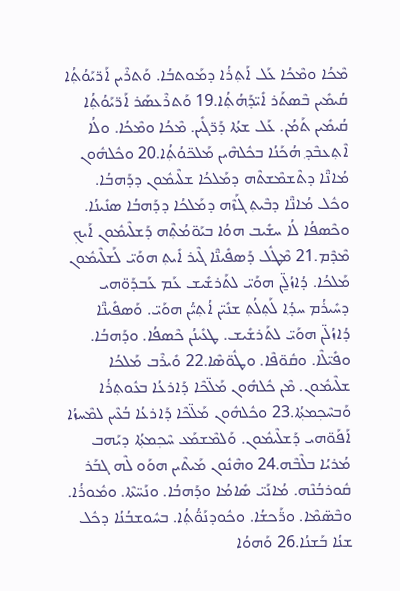ܡܶܟܳܐ ܘܡܶܟܳܐ ܥܰܠ ܐܰܬ݂ܪܳܐ ܕܡܰܘܬܒܳܐ. ܘܰܬܪܶܝܢ ܐܰܖ̈ܝܰܘܳܬ݂ܳܐ ܩܳܝܡܺܝܢ ܒܶܣܬܰܪ ܐܺܝ̈ܕ݂ܰܗܳܬ݂ܳܐ.19 ܘܰܬܪܶܥܣܰܪ ܐܰܖ̈ܝܰܘܳܬ݂ܳܐ ܩܳܝܡܺܝܢ ܬܰܡܳܢ. ܥܰܠ ܫܬܳܐ ܕܰܖ̈ܓܺܝܢ. ܡܶܟܳܐ ܘܡܶܟܳܐ. ܘܠܳܐ ܐܶܬ݂ܥܒܶܕ݂ ܗܳܟܰܢܳܐ ܒܟܽܠܗܶܝܢ ܡܰܠܟ̈ܘܳܬ݂ܳܐ.20 ܘܟܽܠܗܽܘܢ ܡܳܐܢ̈ܶܐ ܕܬܶܫܡܶܫܬܶܗ ܕܡܰܠܟܳܐ ܫܠܶܝܡܽܘܢ ܕܕܰܗܒܳܐ. ܘܟܽܠ ܡܳܐܢ̈ܶܐ ܕܒܶܝܬ݂ ܓܰܙܶܗ ܕܡܰܠܟܳܐ ܕܕܰܗܒܳܐ ܣܢܺܝܢܳܐ. ܘܟܶܣܦܳܐ ܠܳܐ ܚܫܺܝܒ ܗܘܳܐ ܒܝܰܘ̈ܡܳܬ݂ܶܗ ܕܰܫܠܶܝܡܽܘܢ ܐܰܝܟ݂ ܡܶܕܶܡ.21 ܡܶܛܽܠ ܕܰܣܦܺܝܢ̈ܶܐ ܓܶܝܪ ܐܺܝܬ݂ ܗܘܰܝ̈ ܠܰܫܠܶܝܡܽܘܢ ܡܰܠܟܳܐ. ܕܳܐܙܳܠ̱̈ܢ ܗܘܰܝ̈ ܠܬܰܪܫܺܝܫ ܥܰܡ ܥܰܒܕܰܘ̈ܗܝ ܕܚܺܝܪܳܡ ܚܕ݂ܳܐ ܠܰܬ݂ܠܳܬ݂ ܫܢܺܝ̈ܢ ܐܳܬ݂ܝ̈ܳܢ ܗܘܰܝ̈. ܘܰܣܦܺܝܢ̈ܶܐ ܕܳܐܙܳܠ̈ܢ ܗܘܰܝ̈ ܠܬܰܪܫܺܝܫ. ܛܥܺܝܢܳܢ ܟܶܣܦܳܐ. ܘܕܰܗܒܳܐ. ܘܦܺܝ̈ܠܶܐ. ܘܩܽܘ̈ܦܶܐ. ܘܛܽܘ̈ܣܶܐ.22 ܘܺܝܪܶܒ ܡܰܠܟܳܐ ܫܠܶܝܡܽܘܢ. ܡܶܢ ܟܽܠܗܽܘܢ ܡܰܠ̈ܟܶܐ ܕܰܐܪܥܳܐ ܒܥܽܘܬ݂ܪܳܐ ܘܰܒܚܶܟ݂ܡܬ݂ܳܐ.23 ܘܟܽܠܗܽܘܢ ܡܰܠ̈ܟܶܐ ܕܰܐܪܥܳܐ ܒܳܥܶܝܢ ܠܡܶܚܙܳܐ ܐܰܦܰܘ̈ܗܝ ܕܰܫܠܶܝܡܽܘܢ. ܘܰܠܡܶܫܡܰܥ ܚܶܟ݂ܡܬ݂ܳܐ ܕܝܰܗܒ ܡܳܪܝܳܐ ܒܠܶܒܶܗ.24 ܘܗܶܢܽܘܢ ܡܰܝܬܶܝܢ ܗܘܰܘ ܠܶܗ ܓܒܰܪ ܩܽܘܪܒܳܢܶܗ. ܡܳܐܢܰܝ̈ ܣܺܐܡܳܐ ܘܕܰܗܒܳܐ. ܘܢܰܚ̈ܬܶܐ. ܘܡܽܘܪܳܐ. ܘܒܶܣ̈ܡܶܐ. ܘܖ̈ܰܟܫܳܐ. ܘܟܽܘܕܢܰܘ̈ܳܬ݂ܳܐ. ܒܚܽܘܫܒܳܢܳܐ ܕܟܽܠ ܫܢܳܐ ܒܰܫܢܳܐ.26 ܘܰܗܘܳܐ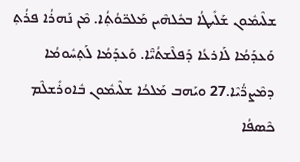ܫܠܶܝܡܽܘܢ ܫܰܠܺܝܛܳܐ ܒܟܽܠܗܶܝܢ ܡܰܠܟ̈ܘܳܬ݂ܳܐ. ܡܶܢ ܢܰܗܪܳܐ ܦܪܳܬ݂ ܘܰܥܕܰܡܳܐ ܠܰܐܪܥܳܐ ܕܰܦܠܶܫܬܳܝ̈ܶܐ. ܘܰܥܕܰܡܳܐ ܠܰܬ݂ܚܽܘܡܳܐ ܕܡܶܨܖ̈ܳܝܶܐ.27 ܘܝܰܗܒ ܡܰܠܟܳܐ ܫܠܶܝܡܽܘܢ ܒܽܐܘܪܺܫܠܶܡ ܟܶܣܦܳܐ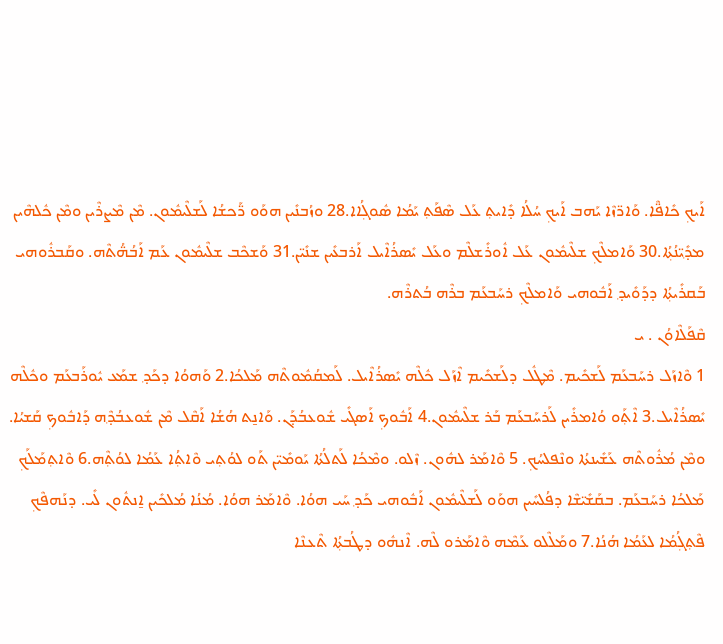ܐܰܝܟ݂ ܟܺܐܦ̈ܶܐ. ܘܰܐܖ̈ܙܶܐ ܝܰܗܒ ܐܰܝܟ݂ ܚܳܠܳܐ ܕܺܐܝܬ݂ ܥܰܠ ܣܶܦܰܬ݂ ܝܰܡܳܐ ܣܽܘܓ݂ܳܐܐ.28 ܘܙܳܒܢܺܝܢ ܗܘܰܘ ܖ̈ܰܟܫܳܐ ܠܰܫܠܶܝܡܽܘܢ. ܡܶܢ ܡܶܨܪܶܝܢ ܘܡܶܢ ܟܽܠܗܶܝܢ ܡܕ݂ܺܝ̈ܢܳܬ݂ܳܐ.30 ܘܰܐܡܠܶܟ݂ ܫܠܶܝܡܽܘܢ ܥܰܠ ܐܽܘܪܺܫܠܶܡ ܘܥܰܠ ܝܺܣܪܳܐܶܝܠ ܐܰܪܒܥܺܝܢ ܫܢܺܝ̈ܢ.31 ܘܰܫܟܶܒ ܫܠܶܝܡܽܘܢ ܥܰܡ ܐܰܒܳܗ̈ܳܬܶܗ. ܘܩܰܒܪܽܘܗܝ ܒܰܩܪܺܝܬ݂ܳܐ ܕܕܰܘܺܝܕ݂ ܐܰܒܽܘܗܝ ܘܰܐܡܠܶܟ݂ ܪܚܰܒܥܰܡ ܒܪܶܗ ܒܳܬܪܶܗ.
ܩܶܦܰܠܶܐܘܳܢ . ܝ
1 ܘܶܐܙܰܠ ܪܚܰܒܥܰܡ ܠܰܫܟܺܝܡ. ܡܶܛܽܠ ܕܠܰܫܟܺܝܡ ܐܶܙܰܠ ܟܽܠܶܗ ܝܺܣܪܳܐܶܝܠ. ܠܰܡܩܳܡܽܘܬܶܗ ܡܰܠܟܳܐ.2 ܘܰܗܘܳܐ ܕܟܰܕ݂ ܫܡܰܥ ܝܽܘܪܰܒܥܰܡ ܘܟܽܠܶܗ ܝܺܣܪܳܐܶܝܠ.3 ܐܶܬ݂ܰܘ ܘܳܐܡܪܺܝܢ ܠܰܪܚܰܒܥܰܡ ܒܰܪ ܫܠܶܝܡܽܘܢ.4 ܐܰܒܽܘܟ݂ ܐܰܣܓܺܝ ܫܽܘܥܒܳܕܰܢ. ܘܰܐܢ̱ܬ ܗܳܫܳܐ ܐܰܩܶܠ ܡܶܢ ܫܽܘܥܒܳܕ݂ܶܗ ܕܰܐܒܽܘܟ݂ ܩܰܫܝܳܐ. ܘܡܶܢ ܡܳܪܽܘܬܶܗ ܥܰܫܺܝܢܬܳܐ ܘܢܶܦܠܚܳܟ݂. 5 ܘܶܐܡܰܪ ܠܗܽܘܢ. ܙܶܠܘ. ܘܡܶܟܳܐ ܠܰܬܠܳܬܳܐ ܝܰܘܡܺܝ̈ܢ ܬܰܘ ܠܘܳܬ݂ܝ ܘܶܐܬ݂ܳܐ ܥܰܡܳܐ ܠܘܳܬ݂ܶܗ.6 ܘܶܐܬ݂ܡܰܠܰܟ݂ ܡܰܠܟܳܐ ܪܚܰܒܥܰܡ. ܒܩܰܫܺܝ̈ܫܶܐ ܕܦܳܠܚܺܝܢ ܗܘܰܘ ܠܰܫܠܶܝܡܽܘܢ ܐܰܒܽܘܗܝ ܟܰܕ݂ ܚܰܝ ܗܘܳܐ. ܘܶܐܡܰܪ ܗܘܳܐ. ܡܳܢܳܐ ܡܳܠܟܺܝܢ ܐ̱ܢܬܽܘܢ ܠܺܝ. ܕܢܰܗܦܶܟ݂ ܦܶܬ݂ܓ݂ܳܡܳܐ ܠܥܰܡܳܐ ܗܳܢܳܐ.7 ܘܡܰܠܶܠܘ ܥܰܡܶܗ ܘܶܐܡܰܪܘ ܠܶܗ. ܐܶܢܗܽܘ ܕܛܳܒܬ݂ܳܐ ܬܶܥܢܶܐ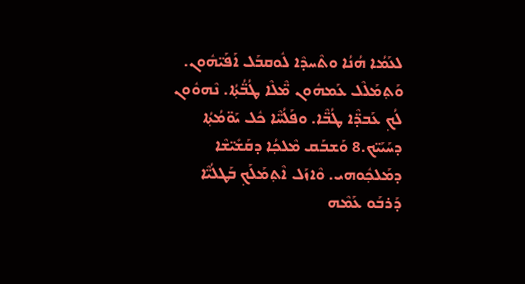ܠܥܰܡܳܐ ܗܳܢܳܐ ܘܬܶܚܕܶܐ ܠܽܘܩܒܰܠ ܐܰܦܰܝ̈ܗܽܘܢ. ܘܰܬ݂ܡܰܠܶܠ ܥܰܡܗܽܘܢ ܡ̈ܶܠܶܐ ܛܳܒ̈ܳܬ݂ܳܐ. ܢܶܗܘܽܘܢ ܠܳܟ݂ ܥܰܒܕ̈ܶܐ ܛܳܒ̈ܶܐ. ܘܦܰܠܳܚ̈ܶܐ ܟܽܠ ܝܰܘ̈ܡܳܬ݂ܳܐ ܕܚܰܝܰܝ̈ܟ.8 ܘܰܫܒܰܩ ܡܶܠܟ݂ܳܐ ܕܩܰܫܺܝ̈ܫܶܐ ܕܡܰܠܟ݂ܽܘܗܝ. ܘܶܐܙܰܠ ܐܶܬ݂ܡܰܠܰܟ݂ ܒܰܛܠܳܝ̈ܶܐ ܕܰܪܒܰܘ ܥܰܡܶܗ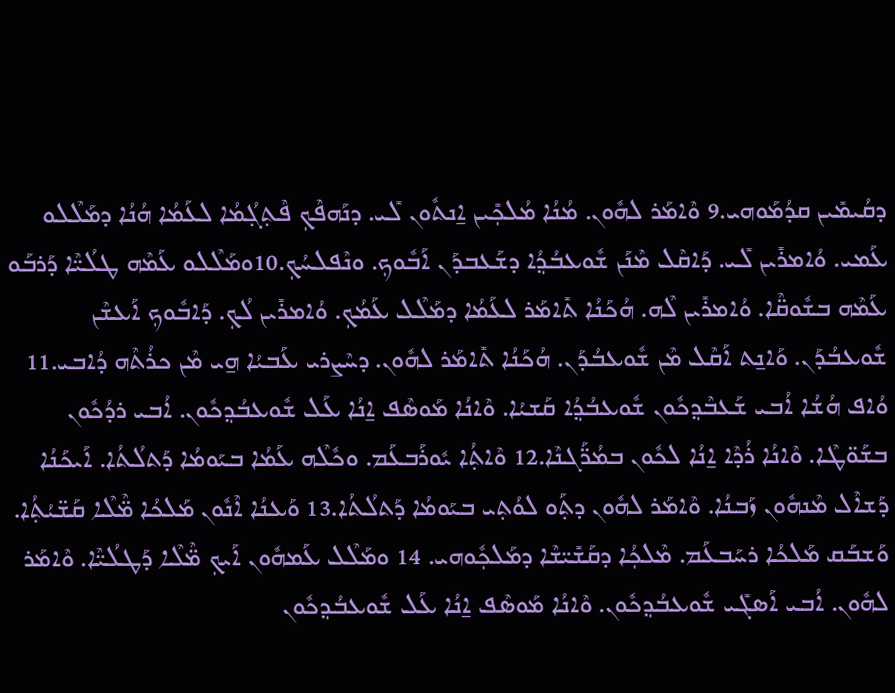ܕܩܳܝܡܺܝܢ ܩܕܳܡܰܘܗܝ.9 ܘܶܐܡܰܪ ܠܗܽܘܢ. ܡܳܢܳܐ ܡܳܠܟ݂ܺܝܢ ܐ̱ܢܬܽܘܢ ܠܺܝ. ܕܢܰܗܦܶܟ݂ ܦܶܬ݂ܓ݂ܳܡܳܐ ܠܥܰܡܳܐ ܗܳܢܳܐ ܕܡܰܠܶܠܘ ܥܰܡܝ. ܘܳܐܡܪܺܝܢ ܠܺܝ. ܕܰܐܩܶܠ ܡܶܢܰܢ ܫܽܘܥܒܳܕ݂ܳܐ ܕܫܰܥܒܕܰܢ ܐܰܒܽܘܟ݂. ܘܢܶܦܠܚܳܟ݂.10ܘܡܰܠܶܠܘ ܥܰܡܶܗ ܛܠܳܝ̈ܶܐ ܕܰܪܒܰܘ ܥܰܡܶܗ ܒܫܽܘܩ̈ܶܐ. ܘܳܐܡܪܺܝܢ ܠܶܗ. ܗܳܟܰܢܳܐ ܬܺܐܡܰܪ ܠܥܰܡܳܐ ܕܡܰܠܶܠ ܥܰܡܳܟ݂. ܘܳܐܡܪܺܝܢ ܠܳܟ݂. ܕܰܐܒܽܘܟ݂ ܐܰܥܫܶܢ ܫܽܘܥܒܳܕܰܢ. ܘܰܐܢ̱ܬ ܐܰܩܶܠ ܡܶܢ ܫܽܘܥܒܳܕܰܢ. ܗܳܟܰܢܳܐ ܬܺܐܡܰܪ ܠܗܽܘܢ. ܕܚܶܨܪܝ ܥܰܒܝܳܐ ܗ̱ܝ ܡܶܢ ܟܪܳܬܶܗ ܕܳܐܒܝ.11 ܘܳܐܦ ܗܳܫܳܐ ܐܳܒܝ ܫܰܥܒܶܕ݂ܟܽܘܢ ܫܽܘܥܒܳܕ݂ܳܐ ܩܰܫܝܳܐ. ܘܶܐܢܳܐ ܡܰܘܣܶܦ ܐ̱ܢܳܐ ܥܰܠ ܫܽܘܥܒܳܕ݂ܟܽܘܢ. ܐܳܒܝ ܪܕܳܟܽܘܢ ܒܫܰܘ̈ܛܶܐ. ܘܶܐܢܳܐ ܪܳܕܶܐ ܐ̱ܢܳܐ ܠܟܽܘܢ ܒܡܳܖ̈ܰܓܢܶܐ.12 ܘܶܐܬ݂ܳܐ ܝܽܘܪܰܒܥܰܡ. ܘܟܽܠܶܗ ܥܰܡܳܐ ܒܝܰܘܡܳܐ ܕܰܬܠܳܬܳܐ. ܐܰܝܟܰܢܳܐ ܕܰܫܐܶܠ ܡܶܢܗܽܘܢ ܙܰܒܢܳܐ. ܘܶܐܡܰܪ ܠܗܽܘܢ ܕܬ݂ܰܘ ܠܘܳܬ݂ܝ ܒܝܰܘܡܳܐ ܕܰܬܠܳܬܳܐ.13 ܘܰܥܢܳܐ ܐܶܢܽܘܢ ܡܰܠܟܳܐ ܡ̈ܶܠܶܐ ܩܰܫ̈ܝܳܬ݂ܳܐ. ܘܰܫܒܰܩ ܡܰܠܟܳܐ ܪܚܰܒܥܰܡ. ܡܶܠܟ݂ܳܐ ܕܩܰܫܺܝ̈ܫܶܐ ܕܡܰܠܟ݂ܽܘܗܝ. 14 ܘܡܰܠܶܠ ܥܰܡܗܽܘܢ ܐܰܝܟ݂ ܡ̈ܶܠܶܐ ܕܰܛܠܳܝ̈ܶܐ. ܘܶܐܡܰܪ ܠܗܽܘܢ. ܐܳܒܝ ܐܰܣܓܺܝ ܫܽܘܥܒܳܕ݂ܟܽܘܢ. ܘܶܐܢܳܐ ܡܰܘܣܶܦ ܐ̱ܢܳܐ ܥܰܠ ܫܽܘܥܒܳܕ݂ܟܽܘܢ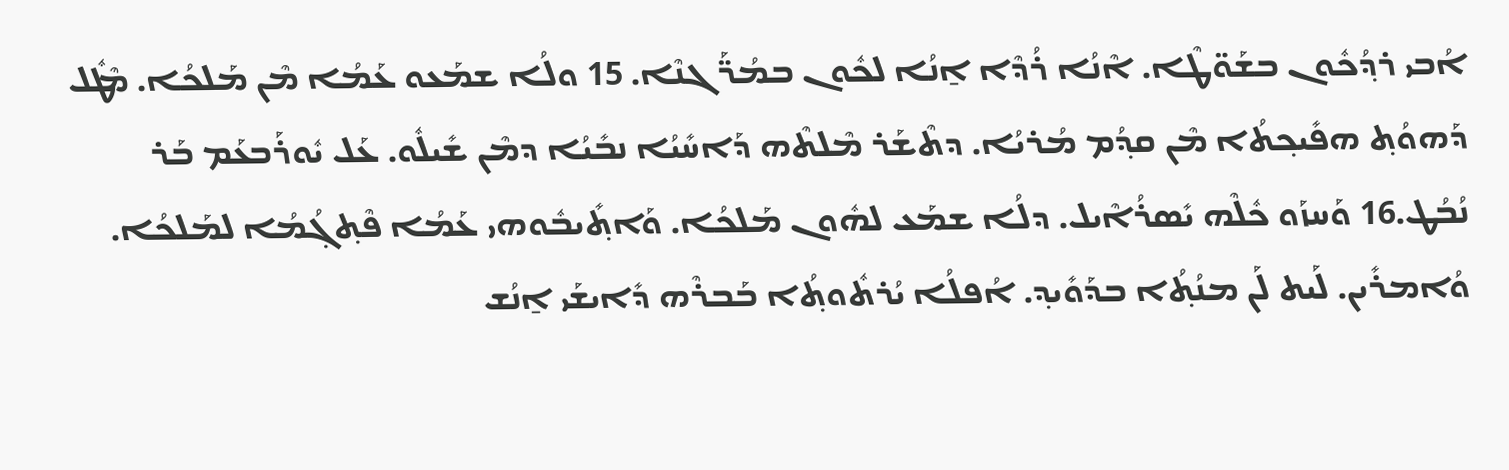ܐܳܒܝ ܪܕ݂ܳܟܽܘܢ ܒܫܰܘ̈ܛܶܐ. ܐܶܢܳܐ ܪܳܕܶܐ ܐ̱ܢܳܐ ܠܟܽܘܢ ܒܡܳܖ̈ܰܓܢܶܐ. 15 ܘܠܳܐ ܫܡܰܥܘ ܥܰܡܳܐ ܡܶܢ ܡܰܠܟܳܐ. ܡܶܛܽܠ ܕܰܗܘܳܬ݂ ܗܦܺܝܟ݂ܬܳܐ ܡܶܢ ܩܕ݂ܳܡ ܡܳܪܝܳܐ. ܕܬܶܫܰܪ ܡܶܠܬܶܗ ܕܰܐܚܺܝܳܐ ܢܒܺܝܳܐ ܕܡܶܢ ܫܺܝܠܽܘ. ܥܰܠ ܝܽܘܪܰܒܥܰܡ ܒܰܪ ܢܳܒܳܛ.16 ܘܰܚܙܰܘ ܟܽܠܶܗ ܝܺܣܪܳܐܶܝܠ. ܕܠܳܐ ܫܡܰܥ ܠܗܽܘܢ ܡܰܠܟܳܐ. ܘܰܐܬ݂ܺܝܒܽܘܗܝ ܥܰܡܳܐ ܦܶܬ݂ܓ݂ܳܡܳܐ ܠܡܰܠܟܳܐ. ܘܳܐܡܪܺܝܢ. ܠܰܝܬ ܠܰܢ ܡܢܳܬ݂ܳܐ ܒܕܰܘܺܝܕ݂. ܐܳܦܠܳܐ ܝܳܪܬܽܘܬ݂ܳܐ ܒܰܒܪܶܗ ܕܺܐܝܫܰܝ ܐ̱ܢܳܫ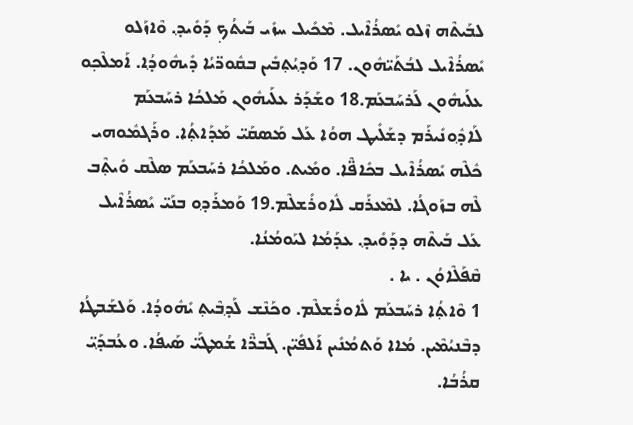ܠܒܰܝܬܶܗ ܙܶܠܘ ܝܺܣܪܳܐܶܝܠ. ܡܶܟܺܝܠ ܚܙܺܝ ܒܰܝܬܳܟ݂ ܕܰܘܺܝܕ݂. ܘܶܐܙܰܠܘ ܝܺܣܪܳܐܶܝܠ ܠܒܳܬܰܝ̈ܗܽܘܢ. 17 ܘܰܕ݂ܝܳܬ݂ܒܺܝܢ ܒܩܽܘܖ̈ܝܳܐ ܕܺܝܗܽܘܕ݂ܳܐ. ܐܰܡܠܶܟ݂ܘ ܥܠܰܝܗܽܘܢ ܠܰܪܚܰܒܥܰܡ.18 ܘܫܰܕܰܪ ܥܠܰܝܗܽܘܢ ܡܰܠܟܳܐ ܪܚܰܒܥܰܡ ܠܰܐܕ݂ܽܘܢܺܝܪܰܡ ܕܫܰܠܺܝܛ ܗܘܳܐ ܥܰܠ ܡܰܣܩܰܝ̈ ܡܰܕܰܐܬ݂ܳܐ. ܘܪܰܓܡܽܘܗܝ ܟܽܠܶܗ ܝܺܣܪܳܐܶܝܠ ܒܟܺܐܦ̈ܶܐ. ܘܡܺܝܬ. ܘܡܰܠܟܳܐ ܪܚܰܒܥܰܡ ܣܠܶܩ ܘܺܝܬ݂ܶܒ ܠܶܗ ܒܙܰܘܓܳܐ. ܠܡܶܥܪܰܩ ܠܽܐܘܪܺܫܠܶܡ.19 ܘܰܡܪܰܕ݂ܘ ܒܢܰܝ̈ ܝܺܣܪܳܐܶܝܠ ܥܰܠ ܒܰܝܬܶܗ ܕܕܰܘܺܝܕ݂. ܥܕܰܡܳܐ ܠܝܰܘܡܳܢܳܐ.
ܩܶܦܰܠܶܐܘܳܢ . ܝܐ .
1 ܘܶܐܬ݂ܳܐ ܪܚܰܒܥܰܡ ܠܽܐܘܪܺܫܠܶܡ. ܘܟܰܢܶܫ ܠܰܕ݂ܒܶܝܬ݂ ܝܺܗܽܘܕܳܐ. ܘܰܠܫܰܒܛܳܐ ܕܒܶܢܝܳܡܶܝܢ. ܡܳܐܐ ܘܰܬܡܳܢܺܝܢ ܐܰܠܦܺܝ̈ܢ. ܓܰܒܖ̈ܶܐ ܫܳܡܛܰܝ̈ ܣܰܝܦܳܐ. ܘܥܳܒܕ݂ܰܝ̈ ܩܪܳܒܳܐ.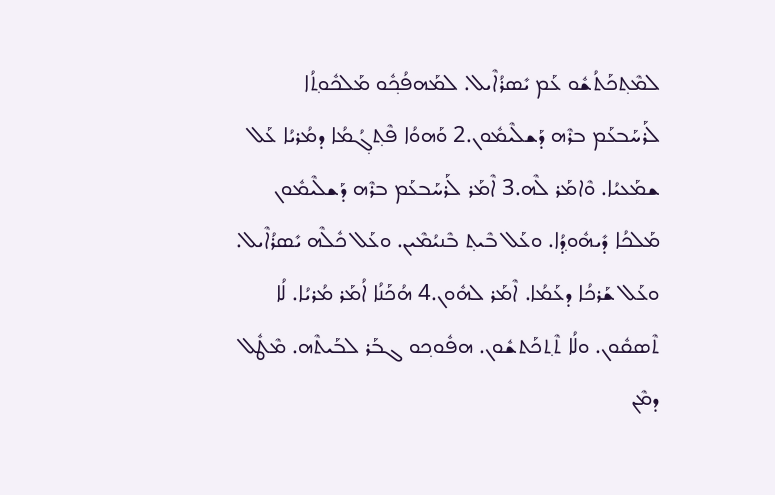ܠܡܶܬ݂ܟܰܬܳܫܽܘ ܥܰܡ ܝܺܣܪܳܐܶܝܠ. ܠܡܰܗܦܳܟ݂ܽܘ ܡܰܠܟܽܘܬ݂ܳܐ ܠܰܪܚܰܒܥܰܡ ܒܪܶܗ ܕܰܫܠܶܝܡܽܘܢ.2 ܘܰܗܘܳܐ ܦܶܬ݂ܓ݂ܳܡܳܐ ܕܡܳܪܝܳܐ ܥܰܠ ܫܡܰܥܝܳܐ. ܘܶܐܡܰܪ ܠܶܗ.3 ܐܶܡܰܪ ܠܰܪܚܰܒܥܰܡ ܒܪܶܗ ܕܰܫܠܶܝܡܽܘܢ ܡܰܠܟܳܐ ܕܺܝܗܽܘܕ݂ܳܐ. ܘܥܰܠ ܒܶܝܬ݂ ܒܶܢܝܳܡܶܝܢ. ܘܥܰܠ ܟܽܠܶܗ ܝܺܣܪܳܐܶܝܠ. ܘܥܰܠ ܫܰܪܟܳܐ ܕܥܰܡܳܐ. ܐܶܡܰܪ ܠܗܽܘܢ.4 ܗܳܟܰܢܳܐ ܐܳܡܰܪ ܡܳܪܝܳܐ. ܠܳܐ ܬܶܣܩܽܘܢ. ܘܠܳܐ ܬܶܬ݂ܟܰܬܫܽܘܢ. ܗܦܽܘܟ݂ܘ ܓܒܰܪ ܠܒܰܝܬܶܗ. ܡܶܛܽܠ ܕܡܶܢ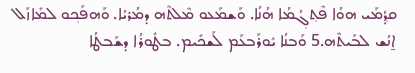ܩܕ݂ܳܡܰܝ ܗܘܳܐ ܦܶܬ݂ܓ݂ܳܡܳܐ ܗܳܢܳܐ. ܘܰܫܡܰܥܘ ܡܶܠܬܶܗ ܕܡܳܪܝܳܐ. ܘܰܗܦܰܟ݂ܘ ܠܡܺܐܙܰܠ ܐ̱ܢܳܫ ܠܒܰܝܬܶܗ.5 ܘܰܒܢܳܐ ܝܽܘܪܰܒܥܰܡ ܠܰܫܟܺܝܡ. ܒܛܽܘܪܳܐ ܕܫܰܒܛܳܐ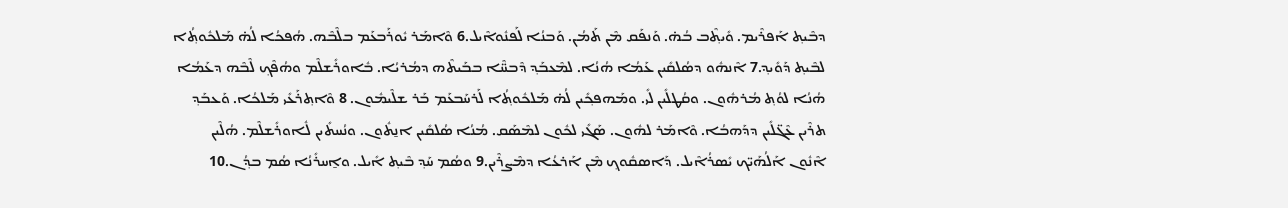ܕܒܶܝܬ݂ ܐܰܦܪܶܝܡ. ܘܺܝܬ݂ܶܒ ܒܳܗ̇. ܘܰܢܦܰܩ ܡܶܢ ܬܰܡܳܢ. ܘܰܒܢܳܐ ܠܰܦܢܽܘܐܶܝܠ.6 ܘܶܐܡܰܪ ܝܽܘܪܰܒܥܰܡ ܒܠܶܒܶܗ. ܗܳܦܟܳܐ ܠܳܗ̇ ܡܰܠܟܽܘܬ݂ܳܐ ܠܒܶܝܬ݂ ܕܰܘܺܝܕ݂.7 ܐܶܢܗܽܘ ܕܣܳܠܩܺܝܢ ܥܰܡܳܐ ܗܳܢܳܐ. ܠܡܶܥܒܰܕ݂ ܕܶܒܚ̈ܶܐ ܒܒܰܝܬܶܗ ܕܡܳܪܝܳܐ. ܒܽܐܘܪܺܫܠܶܡ ܘܗܳܦܶܟ݂ ܠܶܒܶܗ ܕܥܰܡܳܐ ܗܳܢܳܐ ܠܘܳܬ݂ ܡܳܪܗܽܘܢ. ܘܩܳܛܠܺܝܢ ܠܺܝ. ܘܡܰܗܦܟ݂ܺܝܢ ܠܳܗ̇ ܡܰܠܟܽܘܬ݂ܳܐ ܠܰܪܚܰܒܥܰܡ ܒܰܪ ܫܠܶܝܡܽܘܢ. 8 ܘܶܐܬ݂ܪܰܥܺܝ ܡܰܠܟܳܐ. ܘܰܥܒܰܕ݂ ܬܪܶܝܢ ܥܶܓ̈ܠܺܝܢ ܕܕܰܗܒܳܐ. ܘܶܐܡܰܪ ܠܗܽܘܢ. ܣܰܓܺܝ ܠܟܽܘܢ ܠܡܶܣܰܩ. ܡܳܢܳܐ ܣܳܠܩܺܝܢ ܐܢ̱ܬܽܘܢ. ܘܢܳܚܬܺܝܢ ܠܽܐܘܪܺܫܠܶܡ. ܗܳܠܶܝܢ ܐܶܢܽܘܢ ܐܰܠܳܗܰܝ̈ܟ ܝܺܣܪܳܐܶܝܠ. ܕܰܐܣܩܽܘܟ݂ ܡܶܢ ܐܰܪܥܳܐ ܕܡܶܨܪܶܝܢ.9 ܘܣܳܡ ܚܰܕ݂ ܒܶܝܬ݂ ܐܺܝܠ. ܘܐ̱ܚܪܺܢܳܐ ܣܳܡ ܒܕ݂ܳܢ.10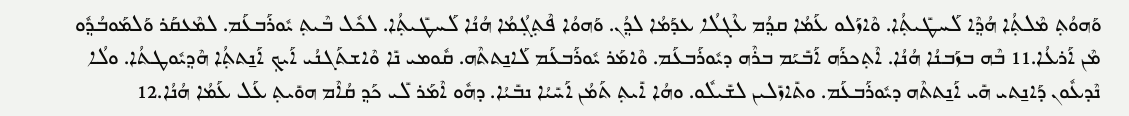ܘܰܗܘܳܬ݂ ܡܶܠܬ݂ܳܐ ܗܳܕ݂ܶܐ ܠܰܚܛܺܝܬ݂ܳܐ. ܘܶܐܙܰܠܘ ܥܰܡܳܐ ܩܕ݂ܳܡ ܥܶܓܠܳܐ ܥܕܰܡܳܐ ܠܕ݂ܳܢ. ܘܰܗܘܳܐ ܦܶܬ݂ܓ݂ܳܡܳܐ ܗܳܢܳܐ ܠܰܚܛܺܝܬ݂ܳܐ. ܠܟܽܠ ܒܶܝܬ݂ ܝܽܘܪܰܒܥܰܡ. ܠܡܶܥܩܰܪ ܘܰܠܡܰܘܒܳܕ݂ܽܘ ܡܶܢ ܐܰܪܥܳܐ.11 ܒܶܗ ܒܙܰܒܢܳܐ ܗܳܢܳܐ. ܐܶܬ݂ܟܪܰܗ ܐܰܒܺܝܰܡ ܒܪܶܗ ܕܝܽܘܪܰܒܥܰܡ. ܘܶܐܡܰܪ ܝܽܘܪܰܒܥܰܡ ܠܰܐܢ̱ܬܬܶܗ. ܩܽܘܡܝ ܢܺܐ ܘܶܐܫܬܰܓܢܳܝ ܐܰܝܟ݂ ܐܰܢ̱ܬܬ݂ܳܐ ܗܶܕ݂ܝܽܘܛܬܳܐ. ܘܠܳܐ ܢܶܕܥܽܘܢ ܕܰܐܢ̱ܬܝ ܗܺܝ ܐܰܢ̱ܬܬܶܗ ܕܝܽܘܪܰܒܥܰܡ. ܘܬܺܐܙܺܠܝܢ ܠܫܺܝܠܽܘ. ܘܗܳܐ ܐܺܝܬ݂ ܬܰܡܳܢ ܐܰܚܺܝܳܐ ܢܒܺܝܳܐ. ܕܗܽܘ ܐܶܡܰܪ ܠܺܝ ܟܰܕ݂ ܩܳܐܶܡ ܗܘܺܝܬ݂ ܥܰܠ ܥܰܡܳܐ ܗܳܢܳܐ.12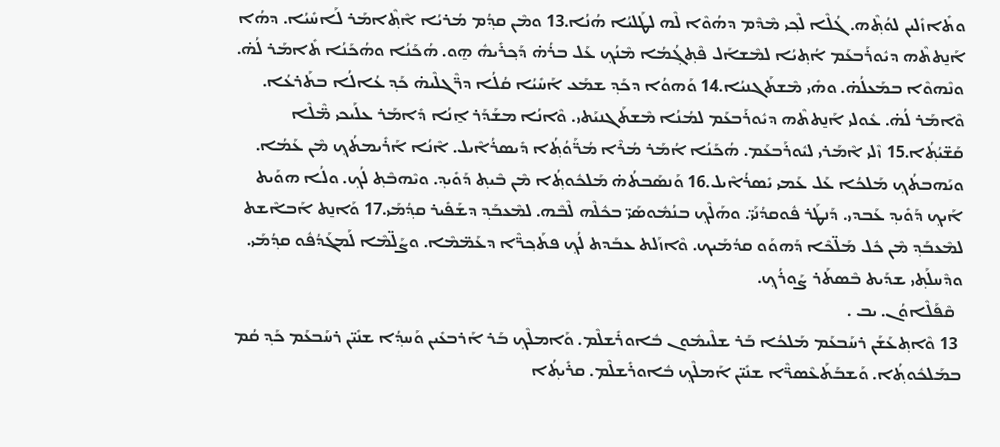ܘܬܺܐܙܺܠܝܢ ܠܘܳܬ݂ܶܗ. ܓܳܠܶܐ ܠܶܟ݂ܝ ܡܶܕܶܡ ܕܗܳܘܶܐ ܠܶܗ ܠܛܰܠܝܳܐ ܗܳܢܳܐ.13 ܘܡܶܢ ܩܕ݂ܳܡ ܡܳܪܝܳܐ ܐܶܬ݂ܶܐܡܰܪ ܠܰܐܚܺܝܳܐ. ܕܗܳܐ ܐܰܢ̱ܬܬܶܗ ܕܝܽܘܪܰܒܥܰܡ ܐܳܬ݂ܝܳܐ ܠܡܶܫܐܰܠ ܦܶܬ݂ܓ݂ܳܡܳܐ ܡܶܢܳܟ݂ ܥܰܠ ܒܪܳܗ̇ ܕܰܟ݂ܪܺܝܗܽ ܗ̱ܘ. ܗܳܟܰܢܳܐ ܘܗܳܟܰܢܳܐ ܬܺܐܡܰܪ ܠܳܗ̇. ܘܢܶܗܘܶܐ ܒܡܰܥܠܳܗ̇. ܘܗܺܝ ܡܶܫܬܰܓܢܝܳܐ.14 ܘܰܗܘܳܐ ܕܟܰܕ݂ ܫܡܰܥ ܐܰܚܺܝܳܐ ܩܳܠܳܐ ܕܖ̈ܶܓܠܶܝܗ̇ ܟܰܕ݂ ܥܳܐܠܳܐ ܒܬܰܪܥܳܐ. ܘܶܐܡܰܪ ܠܳܗ̇. ܥܽܘܠܝ ܐܰܢ̱ܬܬܶܗ ܕܝܽܘܪܰܒܥܰܡ ܠܡܳܢܳܐ ܡܶܫܬܰܓܢܝܰܬܝ. ܘܶܐܢܳܐ ܡܫܰܕܰܪ ܐ̱ܢܳܐ ܕܺܐܡܰܪ ܥܠܰܝܟܝ ܡ̈ܶܠܶܐ ܩܰܫ̈ܝܳܬ݂ܳܐ.15 ܙܶܠܝ ܐܶܡܰܪܝ ܠܝܽܘܪܰܒܥܰܡ. ܗܳܟܰܢܳܐ ܐܳܡܰܪ ܡܳܪܶܐ ܡܳܖ̈ܰܘܳܬ݂ܳܐ ܕܺܝܣܪܳܐܶܝܠ. ܐܶܢܳܐ ܐܰܪܺܝܡܬܳܟ݂ ܡܶܢ ܥܰܡܳܐ. ܘܝܰܗܒܬܳܟ݂ ܡܰܠܟܳܐ ܥܰܠ ܥܰܡܝ ܝܺܣܪܳܐܶܝܠ.16 ܘܰܢܣܰܒܬܳܗ̇ ܡܰܠܟܽܘܬ݂ܳܐ ܡܶܢ ܒܶܝܬ݂ ܕܰܘܺܝܕ݂. ܘܝܶܗܒܶܬ݂ ܠܳܟ݂. ܘܠܳܐ ܗܘܰܝܬ ܐܰܝܟ݂ ܕܰܘܺܝܕ݂ ܥܰܒܕܝ. ܕܰܢܛܰܪ ܦܽܘܩܕܳܢܰܝ̈. ܘܗܰܠܶܟ݂ ܒܢܳܡܽܘܣܰܝ̈ ܒܟܽܠܶܗ ܠܶܒܶܗ. ܠܡܶܥܒܰܕ݂ ܕܫܰܦܺܝܪ ܩܕ݂ܳܡܰܝ.17 ܘܰܐܢ̱ܬ ܐܰܒܐܶܫܬ ܠܡܶܥܒܰܕ݂ ܡܶܢ ܟܽܠ ܡܰܠ̈ܟܶܐ ܕܰܗܘܰܘ ܩܕܳܡܰܝܟ. ܘܶܐܙܰܠܬ ܥܒܰܕܬ ܠܳܟ݂ ܦܬܰܟ݂ܖ̈ܶܐ ܕܥܰܡ̈ܡܶܐ. ܘܨܰܠ̈ܡܶܐ ܠܰܡܓܰܕܳܦܽܘ ܩܕ݂ܳܡܰܝ. ܘܕܶܚܠܰܬ݂ܝ ܫܕܰܝܬ ܒܶܣܬܰܪ ܨܰܘܪܳܟ݂.
  ܩܶܦܰܠܶܐܘܳܢ. ܝܒ .
 13 ܘܶܐܬ݂ܥܰܫܰܢ ܪܚܰܒܥܰܡ ܡܰܠܟܳܐ ܒܰܪ ܫܠܶܝܡܽܘܢ ܒܽܐܘܪܺܫܠܶܡ. ܘܰܐܡܠܶܟ݂ ܒܰܪ ܐܰܪܒܥܺܝܢ ܘܰܚܕ݂ܳܐ ܫܢܺܝ̈ܢ ܪܚܰܒܥܰܡ ܟܰܕ݂ ܩܳܡ ܒܡܰܠܟܽܘܬ݂ܳܐ. ܘܰܫܒܰܬܰܥܶܣܖ̈ܶܐ ܫܢܺܝ̈ܢ ܐܰܡܠܶܟ݂ ܒܽܐܘܪܺܫܠܶܡ. ܩܪܺܝܬ݂ܳܐ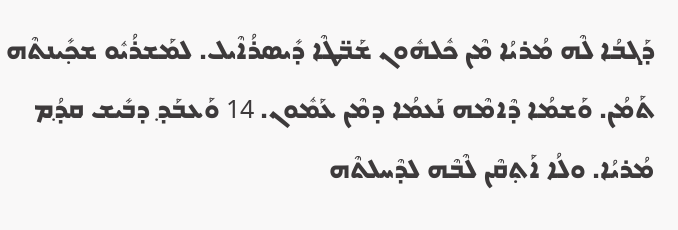ܕܰܓܒܳܐ ܠܶܗ ܡܳܪܝܳܐ ܡܶܢ ܟܽܠܗܽܘܢ ܫܰܒ̈ܛܶܐ ܕܺܝܣܪܳܐܶܝܠ. ܠܡܰܫܪܳܝܽܘ ܫܟ݂ܺܝܢܬܶܗ ܬܰܡܳܢ. ܘܰܫܡܳܐ ܕܶܐܡܶܗ ܢܰܥܡܳܐ ܕܡܶܢ ܥܰܡܽܘܢ. 14 ܘܰܥܒܰܕ݂ ܕܒܺܝܫ ܩܕ݂ܳܡ ܡܳܪܝܳܐ. ܘܠܳܐ ܐܰܬ݂ܩܶܢ ܠܶܒܶܗ ܠܕܶܚܠܬܶܗ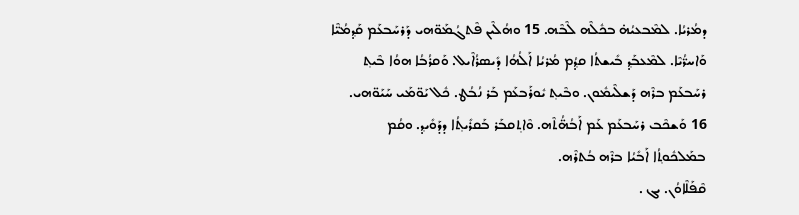ܕܡܳܪܝܳܐ. ܠܡܶܒܥܝܳܗ̇ ܒܟܽܠܶܗ ܠܶܒܶܗ. 15 ܘܗܳܠܶܝܢ ܦܶܬܓܳܡܰܘ̈ܗܝ ܕܰܪܚܰܒܥܰܡ ܩܰܕ݂ܡܳܝ̈ܶܐ ܘܰܐܚܖ̈ܳܝܶܐ. ܠܡܶܥܒܰܕ݂ ܒܺܝܫܬܳܐ ܩܕ݂ܳܡ ܡܳܪܝܳܐ ܐܰ‌ܠܳܗܳܐ ܕܺܝܣܪܳܐܶܝܠ. ܘܰܩܪܳܒܳܐ ܗܘܳܐ ܒܶܝܬ݂ ܪܚܰܒܥܰܡ ܒܪܶܗ ܕܰܫܠܶܝܡܽܘܢ. ܘܒܶܝܬ݂ ܝܽܘܪܰܒܥܰܡ ܒܰܪ ܢܳܒܳܛ. ܟܽܠ ܝܰܘ̈ܡܰܝ ܚܰܝܰܘ̈ܗܝ. 16 ܘܰܫܟܶܒ ܪܚܰܒܥܰܡ ܥܰܡ ܐܰܒܳܗ̈ܳܬܶܗ. ܘܶܐܬ݂ܩܒܰܪ ܒܰܩܪܺܝܬ݂ܳܐ ܕܕܰܘܺܝܕ݂. ܘܩܳܡ ܒܡܰܠܟܽܘܬ݂ܳܐ ܐܰܒܺܝܳܐ ܒܪܶܗ ܒܳܬܪܶܗ.
ܩܶܦܰܠܶܐܘܳܢ. ܝܓ .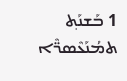1 ܒܰܫܢܰܬ݂ ܬܡܳܢܰܥܶܣܖ̈ܶܐ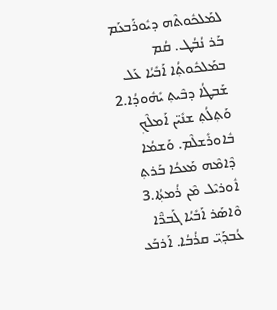ܠܡܰܠܟܽܘܬܶܗ ܕܝܽܘܪܰܒܥܰܡ ܒܰܪ ܢܳܒܳܛ. ܩܳܡ ܒܡܰܠܟܽܘܬ݂ܳܐ ܐܰܒܺܝܳܐ ܥܰܠ ܫܰܒܛܳܐ ܕܒܶܝܬ݂ ܝܺܗܽܘܕܳܐ.2 ܘܰܬ݂ܠܳܬ݂ ܫܢܺܝ̈ܢ ܐܰܡܠܶܟ݂ ܒܽܐܘܪܺܫܠܶܡ. ܘܰܫܡܳܐ ܕܶܐܡܶܗ ܡܰܥܟܳܐ ܒܰܪܬ݂ ܐܽܘܪܝܶܠ ܡܶܢ ܪܳܡܬ݂ܳܐ.3 ܘܶܐܣܰܪ ܐܰܒܺܝܳܐ ܓܰܒܖ̈ܶܐ ܥܳܒܕ݂ܰܝ̈ ܩܪܳܒܳܐ. ܐܰܪܒܰܥ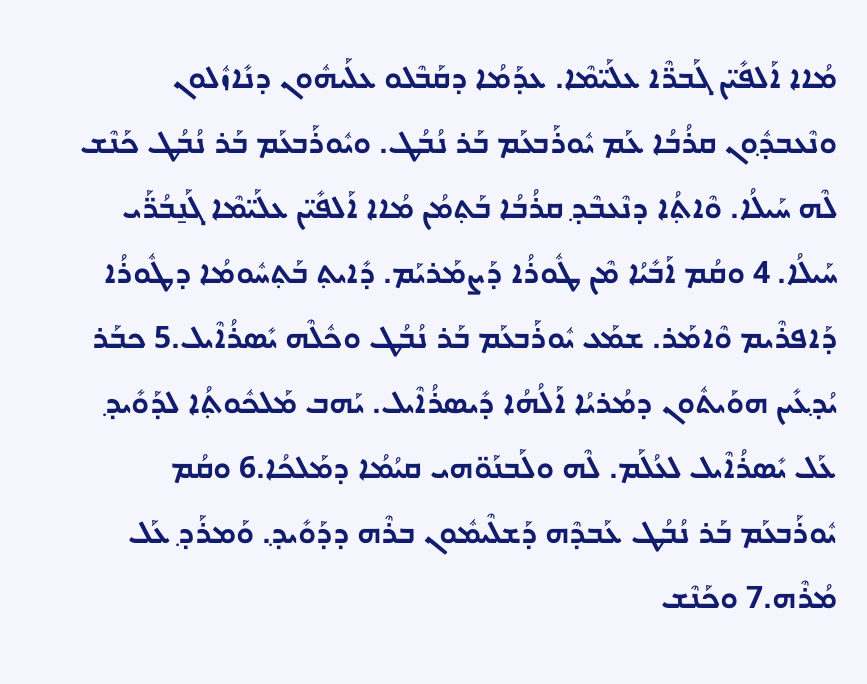ܡܳܐܐ ܐܰܠܦܺܝ̈ܢ ܓܰܒܖ̈ܶܐ ܥܠܰܝ̈ܡܶܐ. ܥܕܰܡܳܐ ܕܩܰܒܶܠܘ ܥܠܰܝܗܽܘܢ ܕܢܺܐܙܽܠܘܢ ܘܢܶܥܒܕ݂ܽܘܢ ܩܪܳܒܳܐ ܥܰܡ ܝܽܘܪܰܒܥܰܡ ܒܰܪ ܢܳܒܳܛ. ܘܝܽܘܪܰܒܥܰܡ ܒܰܪ ܢܳܒܳܛ ܟܰܢܶܫ ܠܶܗ ܚܰܝܠܳܐ. ܘܶܐܬ݂ܳܐ ܕܢܶܥܒܶܕ݂ ܩܪܳܒܳܐ ܒܰܬ݂ܡܳܢ ܡܳܐܐ ܐܰܠܦܺܝ̈ܢ ܥܠܰܝ̈ܡܶܐ ܓܰܢ̱ܒܳܖ̈ܰܝ ܚܰܝܠܳܐ. 4 ܘܩܳܡ ܐܰܒܺܝܳܐ ܡܶܢ ܛܽܘܪܳܐ ܕܰܨܡܰܪܝܰܡ. ܕܺܐܝܬ݂ ܒܰܬ݂ܚܽܘܡܳܐ ܕܛܽܘܪܳܐ ܕܰܐܦܪܶܝܡ ܘܶܐܡܰܪ. ܫܡܰܥ ܝܽܘܪܰܒܥܰܡ ܒܰܪ ܢܳܒܳܛ ܘܟܽܠܶܗ ܝܺܣܪܳܐܶܝܠ.5 ܟܒܰܪ ܝܳܕ݂ܥܺܝܢ ܗܘܰܝܬܽܘܢ ܕܡܳܪܝܳܐ ܐܰ‌ܠܳܗܳܐ ܕܺܝܣܪܳܐܶܝܠ. ܝܰܗܒ ܡܰܠܟܽܘܬ݂ܳܐ ܠܕܰܘܺܝܕ݂ ܥܰܠ ܝܺܣܪܳܐܶܝܠ ܠܥܳܠܰܡ. ܠܶܗ ܘܠܰܒܢܰܘ̈ܗܝ ܩܝܳܡܳܐ ܕܡܰܠܟܳܐ.6 ܘܩܳܡ ܝܽܘܪܰܒܥܰܡ ܒܰܪ ܢܳܒܳܛ ܥܰܒܕܶܗ ܕܰܫܠܶܝܡܽܘܢ ܒܪܶܗ ܕܕܰܘܺܝܕ݂. ܘܰܡܪܰܕ݂ ܥܰܠ ܡܳܪܶܗ.7 ܘܟܰܢܶܫ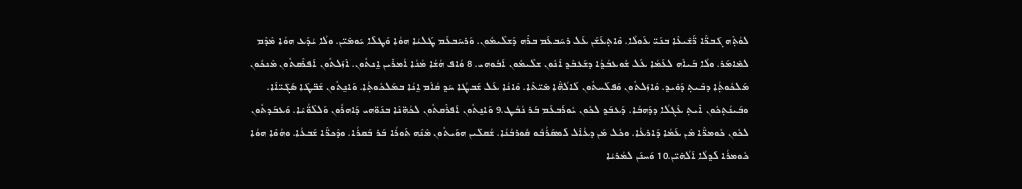ܠܘܳܬ݂ܶܗ ܓܰܒܖ̈ܶܐ ܖ̈ܰܫܺܝܥܶܐ ܒܢܰܝ̈ ܥܰܘܠܳܐ. ܘܶܐܬ݂ܥܰܫܰܢ ܥܰܠ ܪܚܰܒܥܰܡ ܒܪܶܗ ܕܰܫܠܶܝܡܽܘܢ. ܘܰܪܚܰܒܥܰܡ ܛܰܠܝܳܐ ܗܘܳܐ ܘܰܛܠܶܐ ܝܰܘܡܺܝ̈ܢ. ܘܠܳܐ ܝܳܕܰܥ ܗܘܳܐ ܡܶܕܶܡ ܠܡܺܐܡܰܪ. ܘܠܳܐ ܒܰܝܐܶܗ ܠܥܰܡܳܐ ܥܰܠ ܫܽܘܥܒܳܕ݂ܳܐ ܕܫܰܥܒܶܕ݂ ܐܶܢܽܘܢ ܫܠܶܝܡܽܘܢ ܐܰܒܽܘܗܝ. 8 ܘܳܐܦ ܗܳܫܳܐ ܡܳܢܳܐ ܐܳܡܪܺܝܢ ܐ̱ܢܬܽܘܢ. ܐܶܙܰܠܬܽܘܢ ܐܰܦܪܶܩܬܽܘܢ ܡܶܢܟܽܘܢ ܡܰܠܟܽܘܬ݂ܳܐ ܕܒܶܝܬ݂ ܕܰܘܺܝܕ݂. ܘܶܐܙܰܠܬܽܘܢ ܘܰܦܠܰܚܬܽܘܢ ܠܰܐܠܳܗ̈ܶܐ ܡܺܝ̈ܬܶܐ. ܘܶܐܢܳܐ ܥܰܠ ܫܰܒܛܳܐ ܚܰܕ݂ ܩܳܐܶܡ ܐ̱ܢܳܐ ܒܡܰܠܟܽܘܬ݂ܳܐ. ܘܰܐܢ̱ܬܽܘܢ ܫܰܒ̈ܛܶܐ ܣܰܓܺܝ̈ܐܶܐ. ܘܒܰܝܢܳܬ݂ܟܽܘܢ ܐܺܝܬ݂ ܥܶܓܠܳܐ ܕܕܰܗܒܳܐ. ܕܰܥܒܰܕ݂ ܠܟܽܘܢ ܝܽܘܪܰܒܥܰܡ ܒܰܪ ܢܳܒܳܛ.9 ܘܰܐܢ̱ܬܽܘܢ ܐܰܦܪܶܩܬܽܘܢ ܠܟܳܗ̈ܢܶܐ ܒܢܰܘ̈ܗܝ ܕܰܐܗܪܽܘܢ ܘܰܠܠܶܘ̈ܳܝܶܐ. ܘܰܥܒܰܕܬܽܘܢ ܠܟܽܘܢ ܟܽܘܡܖ̈ܶܐ ܡܶܢ ܥܰܡܳܐ ܕܰܐܪܥܳܐ. ܘܟܽܠ ܡܰܢ ܕܥܳܐܶܠ ܠܰܡܩܰܪܳܒܽܘ ܩܽܘܪܒܳܢܳܐ. ܫܳܩܠܺܝܢ ܗܘܰܝܬܽܘܢ ܡܶܢܶܗ ܬܰܘܪܳܐ ܒܰܪ ܒܰܩܪܳܐ. ܘܕܶܟܖ̈ܶܐ ܫܰܒܥܳܐ. ܘܗܳܘܶܐ ܗܘܳܐ ܟܽܘܡܪܳܐ ܠܰܕ݂ܠܳܐ ܐܰܠܳܗܺܝ̈ܢ.10 ܘܰܚܢܰܢ ܠܡܳܪܝܳܐ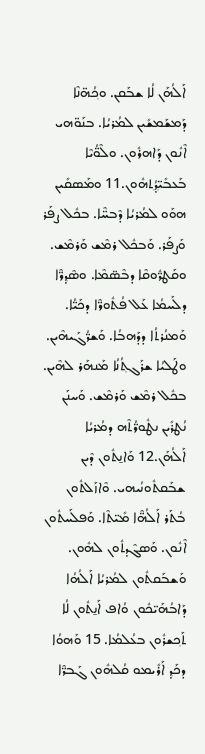ܐܰܠܳܗܰܢ ܠܳܐ ܫܒܰܩܢ. ܘܟ݂ܳܗ̈ܢܶܐ ܕܰܡܫܰܡܫܺܝܢ ܠܡܳܪܝܳܐ. ܒܢܰܘ̈ܗܝ ܐܶܢܽܘܢ ܕܰܐܗܪܽܘܢ. ܘܠܶܘ̈ܳܝܶܐ ܒܰܥܒܺܝ̈ܕ݂ܳܬ݂ܗܽܘܢ.11 ܘܡܰܣܩܺܝܢ ܗܘܰܘ ܠܡܳܪܝܳܐ ܕܶܒܚ̈ܶܐ. ܒܟܽܠ ܨܦܰܪ ܘܰܨܦܰܪ. ܘܰܒܟܽܠ ܪܡܶܫ ܘܰܪܡܶܫ. ܘܩܰܛܖ̈ܽܘܩܶܐ ܕܒܶܣ̈ܡܶܐ. ܘܣܶܕ݂ܖ̈ܶܐ ܕܠܰܚܡܳܐ ܥܰܠ ܦܳܬܽܘܖ̈ܶܐ ܕܟܰܝ̈ܳܐ. ܘܰܡܢܳܪܬܳܐ ܕܕܰܗܒܳܐ. ܘܰܫܖ̈ܳܓܰܝܗܶܝܢ. ܘܛܰܠܝܳܐ ܫܪܰܓܬ݂ܳܢܳܐ ܡܰܢܗܰܪ ܠܗܶܝܢ. ܒܟܽܠ ܪܡܶܫ ܘܰܪܡܶܫ. ܘܰܚܢܰܢ ܢܳܛܪܺܝܢ ܢܛܽܘܖ̈ܳܬܶܗ ܕܡܳܪܝܳܐ ܐܰܠܳܗܰܢ.12 ܘܰܐܢ̱ܬܽܘܢ ܕܶܝܢ ܫܒܰܩܬܽܘܢܳܝܗܝ. ܘܶܐܙܰܠܬܽܘܢ ܒܳܬܰܪ ܐܰܠܳܗ̈ܶܐ ܡܺܝ̈ܬܶܐ. ܘܰܦܠܰܚܬܽܘܢ ܐܶܢܽܘܢ. ܘܰܣܓܶܕܬܽܘܢ ܠܗܽܘܢ. ܘܰܫܒܰܩܬܽܘܢ ܠܡܳܪܝܳܐ ܐܰ‌ܠܳܗܳܐ ܕܰܐܒܳܗܰܝ̈ܟܽܘܢ ܘܳܐܦ ܐܰܢ̱ܬܽܘܢ ܠܳܐ ܬܰܟ݂ܫܪܽܘܢ ܒܥܳܠܡܳܐ. 15 ܘܰܗܘܳܐ ܕܟܰܕ݂ ܐܰܪܺܝܡܘ ܩܳܠܗܽܘܢ ܓܰܒܖ̈ܶܐ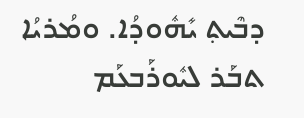ܕܒܶܝܬ݂ ܝܺܗܽܘܕܳܐ. ܘܡܳܪܝܳܐ ܬܒܰܪ ܠܝܽܘܪܰܒܥܰܡ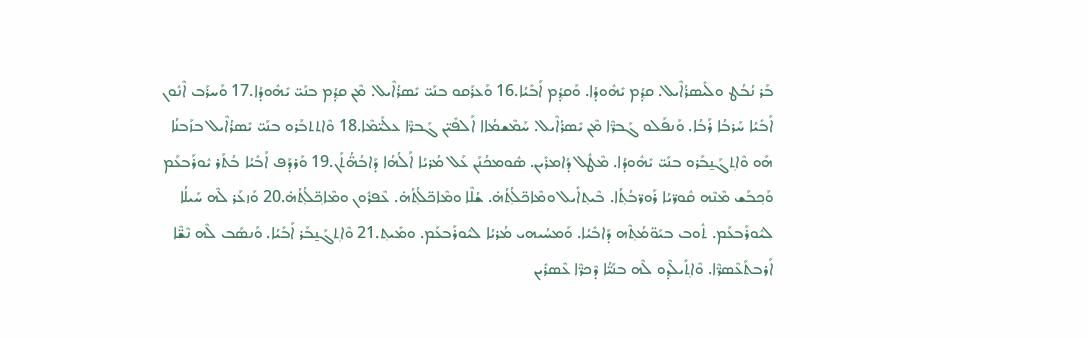ܒܰܪ ܢܳܒܳܛ ܘܠܺܝܣܪܳܐܶܝܠ. ܩܕ݂ܳܡ ܝܺܗܽܘܕܳܐ. ܘܰܩܕ݂ܳܡ ܐܰܒܺܝܳܐ.16 ܘܰܥܪܰܩܘ ܒܢܰܝ̈ ܝܺܣܪܳܐܶܝܠ. ܡܶܢ ܩܕ݂ܳܡ ܒܢܰܝ̈ ܝܺܗܽܘܕܳܐ.17 ܘܰܚܪܰܒ ܐܶܢܽܘܢ ܐܰܒܺܝܳܐ ܚܰܪܒܳܐ ܪܰܒܳܐ. ܘܰܢܦܰܠܘ ܓܰܒܖ̈ܶܐ ܡܶܢ ܝܺܣܪܳܐܶܝܠ. ܚܰܡܶܫܡܳܐܐ ܐܰܠܦܺܝ̈ܢ ܓܰܒܖ̈ܶܐ ܥܠܰܝ̈ܡܶܐ.18 ܘܶܐܬܬܒܰܪܘ ܒܢܰܝ̈ ܝܺܣܪܳܐܶܝܠ ܒܙܰܒܢܳܐ ܗܰܘ ܘܶܐܬ݂ܓܰܢ̱ܒܰܪܘ ܒܢܰܝ̈ ܝܺܗܽܘܕܳܐ. ܡܶܛܽܠ ܕܳܐܡܪܺܝܢ. ܣܽܘܡܟܳܢܰܢ ܥܰܠ ܡܳܪܝܳܐ ܐܰ‌ܠܳܗܳܐ ܕܰܐܒܳܗ̈ܳܬܰܢ.19 ܘܰܪܕܰܦ ܐܰܒܺܝܳܐ ܒܳܬܰܪ ܝܽܘܪܰܒܥܰܡ ܘܰܟ݂ܒܰܫ ܡܶܢܶܗ ܩܽܘܖ̈ܝܳܐ ܪܰܘܖ̈ܒܳܬ݂ܳܐ. ܒܶܝܬ݂ܐܺܝܠ ܘܡܶܐܟ̈ܠܳܬ݂ܳܗ̇. ܫܳܠܶܐ ܘܡܶܐܟ̈ܠܳܬ݂ܳܗ̇. ܥܶܦܪܽܘܢ ܘܡܶܐܟ݂̈ܠܳܬ݂ܳܗ̇.20 ܘܰܙܥܰܪ ܠܶܗ ܚܰܝܠܳܐ ܠܝܽܘܪܰܒܥܰܡ. ܬܽܘܒ ܒܝܰܘ̈ܡܳܬ݂ܶܗ ܕܰܐܒܺܝܳܐ. ܘܰܡܚܳܝܗܝ ܡܳܪܝܳܐ ܠܝܽܘܪܰܒܥܰܡ. ܘܡܺܝܬ݂.21 ܘܶܐܬ݂ܓܰܢ̱ܒܰܪ ܐܰܒܺܝܳܐ. ܘܰܢܣܰܒ ܠܶܗ ܢܶܫ̈ܶܐ ܐܰܪܒܬܰܥܶܣܖ̈ܶܐ. ܘܶܐܬ݂ܺܝܠܶܕ݂ܘ ܠܶܗ ܒܢܰܝ̈ܳܐ ܕܶܟܖ̈ܶܐ ܥܶܣܪܺܝܢ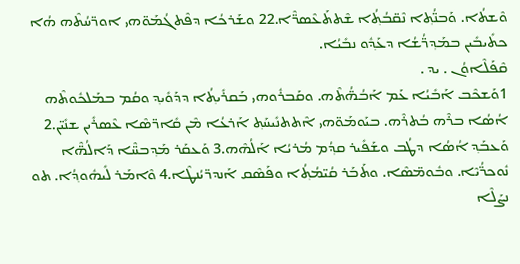ܘܶܫܬܳܐ. ܘܰܒܢ̈ܳܬ݂ܐ ܢܶܩ̈ܒܳܬ݂ܳܐ ܫܶܬܬܰܥܶܣܖ̈ܶܐ.22 ܘܫܰܪܟܳܐ ܕܦܶܬܓܳܡܰܘ̈ܗܝ ܐܘܖ̈ܚܳܬܶܗ ܗܳܐ ܟܬܺܝܒܺܝܢ ܒܡܰܕ݂ܖ̈ܳܫܳܐ ܕܥܰܕ݂ܽܘ ܢܒܺܝܳܐ.
ܩܶܦܰܠܶܐܘܳܢ . ܝܕ .
1ܘܰܫܟܶܒ ܐܰܒܺܝܳܐ ܥܰܡ ܐܰܒܳܗ̈ܳܬܶܗ. ܘܩܰܒܪܽܘܗܝ ܒܰܩܪܺܝܬ݂ܳܐ ܕܕܰܘܺܝܕ݂ ܘܩܳܡ ܒܡܰܠܟܽܘܬܶܗ ܐܳܣܳܐ ܒܪܶܗ ܒܳܬܪܶܗ. ܒܝܰܘܡܰܘ̈ܗܝ ܐܶܬܬܢܺܝܚܰܬ݂ ܐܰܪܥܳܐ ܡܶܢ ܩܺܐܖ̈ܣܶܐ ܥܶܣܪܺܝܢ ܫܢܺܝ̈ܢ.2 ܘܰܥܒܰܕ݂ ܐܳܣܳܐ ܕܛܳܒ ܘܫܰܦܺܝܪ ܩܕ݂ܳܡ ܡܳܪܝܳܐ ܐܰܠܳܗܶܗ.3 ܘܰܥܩܰܪ ܡܰܕ݂ܒܚ̈ܶܐ ܕܰܐܠܳܗ̈ܶܐ ܢܽܘܟܖ̈ܳܝܶܐ. ܘܒܽܘܡ̈ܣܶܐ. ܘܬܰܒܰܪ ܩܳܝ̈ܡܳܬ݂ܳܐ ܘܦܰܣܶܩ ܐܰܢܕܖ̈ܝܳܢܛܶܐ.4 ܘܶܐܡܰܪ ܠܺܝܗܽܘܕ݂ܳܐ. ܬܘ ܢܨܰܠܶܐ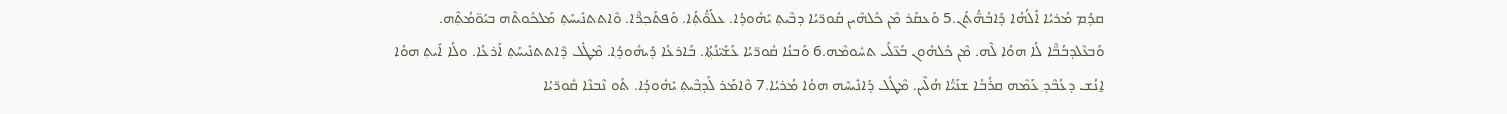ܩܕ݂ܳܡ ܡܳܪܝܳܐ ܐܰ‌ܠܳܗܳܐ ܕܰܐܒܳܗ̈ܳܬܰܢ.5 ܘܰܥܩܰܪ ܡܶܢ ܟܽܠܗܶܝܢ ܩܽܘܖ̈ܝܳܐ ܕܒܶܝܬ݂ ܝܺܗܽܘܕܳܐ. ܥܠܰܘ̈ܳܬ݂ܳܐ. ܘܰܦܬܰܟ݂ܖ̈ܶܐ. ܘܶܐܬܬܢܺܝܚܰܬ݂ ܡܰܠܟܽܘܬܶܗ ܒܝܰܘ̈ܡܳܬ݂ܶܗ. ܘܰܒܥܶܠܕܒܳܒ̈ܶܐ ܠܳܐ ܗܘܳܐ ܠܶܗ. ܡܶܢ ܟܽܠܗܽܘܢ ܒܰܥ̈ܠܰܝ ܬܚܽܘܡܶܗ.6 ܘܰܒܢܳܐ ܩܽܘܖ̈ܝܳܐ ܥܰܫܺܝ̈ܢܳܬ݂ܳܐ. ܒܰܐܪܥܳܐ ܕܺܝܗܽܘܕ݂ܳܐ. ܡܶܛܽܠ ܕܶܐܬܬܢܺܝܚܰܬ݂ ܐܰܪܥܳܐ. ܘܠܳܐ ܐܺܝܬ݂ ܗܘܳܐ ܐ̱ܢܳܫ ܕܥܳܒܶܕ݂ ܥܰܡܶܗ ܩܪܳܒܳܐ ܫܢܰܝ̈ܳܐ ܗܳܠܶܝܢ. ܡܶܛܽܠ ܕܰܐܢܺܝܚܶܗ ܗܘܳܐ ܡܳܪܝܳܐ.7 ܘܶܐܡܰܪ ܠܰܕ݂ܒܶܝܬ݂ ܝܺܗܽܘܕܳܐ. ܬܰܘ ܢܶܒܢܶܐ ܩܽܘܖ̈ܝܳܐ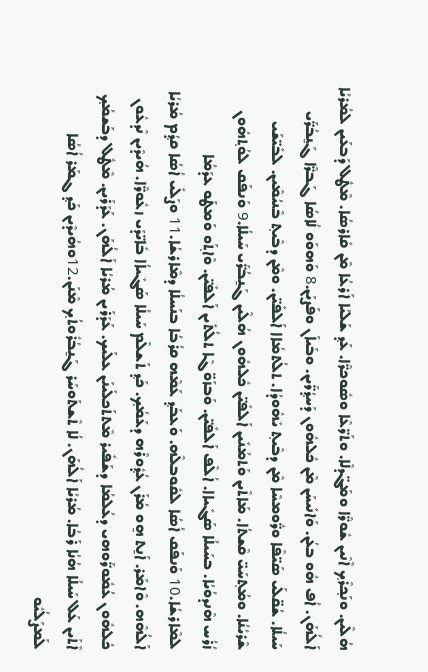ܗܳܠܶܝܢ. ܘܢܰܟ݂ܪܶܟ݂ ܐܶܢܶܝܢ ܫܽܘܖ̈ܶܐ ܘܡܰܓ̈ܕܠܶܐ. ܘܬܰܖ̈ܥܶܐ ܘܣܽܘܟܖ̈ܶܐ. ܥܰܕ݂ ܫܰܠܝܳܐ ܐܰܪܥܳܐ ܡܶܢ ܩܺܐܪܣܳܐ. ܡܶܛܽܠ ܕܰܒܥܰܝܢ ܠܡܳܪܝܳܐ ܐܰܠܳܗܰܢ. ܐܳܦ ܗܽܘ ܒܥܳܢ. ܘܰܐܢܺܝܚܰܢ ܡܶܢ ܟܽܠܗܽܘܢ ܕܰܚܕ݂ܳܖ̈ܰܝܢ. ܘܒܰܝܐܰܢ ܘܦܰܨܝܰܢ.8 ܘܰܗܘܰܘ ܠܳܐܣܳܐ ܓܰܒܖ̈ܶܐ ܓܰܢ̱ܒܳܖ̈ܰܝ ܚܰܝܠܳܐ. ܫܳܩ̈ܠܰܝ ܣܰܝ̈ܦܶܐ ܘܖ̈ܽܘܡܚܶܐ ܡܶܢ ܕܒܶܝܬ݂ ܝܺܗܽܘܕܳܐ. ܬܠܳܬܡܳܐܐ ܐܰܠܦܺܝ̈ܢ. ܘܡܶܢ ܕܒܶܝܬ݂ ܒܶܢܝܳܡܶܝܢ. ܠܒܺܝ̈ܫܰܝ ܫܶܪܝܳܢܳܐ. ܘܡܳܬ݂ܚܰܝ̈ ܩܶܫܬܳܐ. ܡܰܐܬܶܝܢ ܘܰܬܡܳܢܺܝܢ ܐܰܠܦܺܝ̈ܢ ܟܽܠܗܽܘܢ ܗܳܠܶܝܢ ܓܰܢ̱ܒܳܖ̈ܰܝ ܚܰܝܠܳܐ.9 ܘܰܢܦܰܩ ܠܘܳܬ݂ܗܽܘܢ ܙܳܪܳܚ ܗܶܢܕܘܳܝܳܐ. ܒܚܰܝܠܳܐ ܣܰܓܺܝܐܐ. ܐܳܠܶܦ ܐܰܠܦܺܝ̈ܢ. ܘܰܒܙܰܘ̈ܓܶܐ ܬܠܳܬܺܝܢ ܐܰܠܦܺܝ̈ܢ. ܘܶܐܬ݂ܰܘ ܘܰܡܛܰܘ ܥܕܰܡܳܐ ܠܡܶܐܪܫܳܐ.10 ܘܰܢܦܰܩ ܐܳܣܳܐ ܠܩܽܘܒܠܶܗ. ܘܰܥܒܰܕ݂ ܥܰܡܶܗ ܩܪܳܒܳܐ ܒܢܰܚܠܳܐ ܕܡܶܐܪܫܳܐ.11 ܘܨܰܠܺܝ ܐܳܣܳܐ ܩܕ݂ܳܡ ܡܳܪܝܳܐ ܐܰܠܳܗܶܗ. ܘܶܐܡܰܪ. ܐܰܢ̱ܬ ܗ̱ܘ ܡܳܪܰܢ ܥܳܕ݂ܽܘܪܶܗ ܕܥܰܡܳܟ݂. ܟܰܕ݂ ܬܰܫܠܶܡ ܚܰܝܠܳܐ ܣܰܓܺܝܐܳܐ ܒܺܐܝ̈ܕܰܝ ܙܥܽܘܖ̈ܶܐ. ܗܳܝܕܶܝܢ ܢܶܕܥܽܘܢ ܟܽܠܗܽܘܢ ܥܳܡܽܘܖ̈ܰܘܗܝ ܕܥܳܠܡܳܐ ܕܫܰܦܺܝܪ ܡܶܬܬܰܟܠܺܝܢܰܢ ܥܠܰܝܟ. ܥܰܕܰܪܰܝܢ ܡܳܪܝܳܐ ܐܰܠܳܗܰܢ. ܥܰܕܰܪܰܝܢ. ܡܶܛܽܠ ܕܒܰܫܡܳܟ݂ ܐܶܬܰܝܢ ܥܰܠ ܚܰܝܠܳܐ ܗܳܢܳܐ ܪܰܒܳܐ. ܡܳܪܝܳܐ ܐܰܠܳܗܰܢ. ܠܳܐ ܬܶܫܬܰܘܚܰܪ ܓܰܢ̱ܒܳܪܽܘܬܳܟ݂ ܡܶܢܰܢ.12ܘܗܳܝܕܶܝܢ ܟܰܕ݂ ܓܡܰܪ ܐܳܣܳܐ ܠܰܡܨܰܠܳܝܽܘ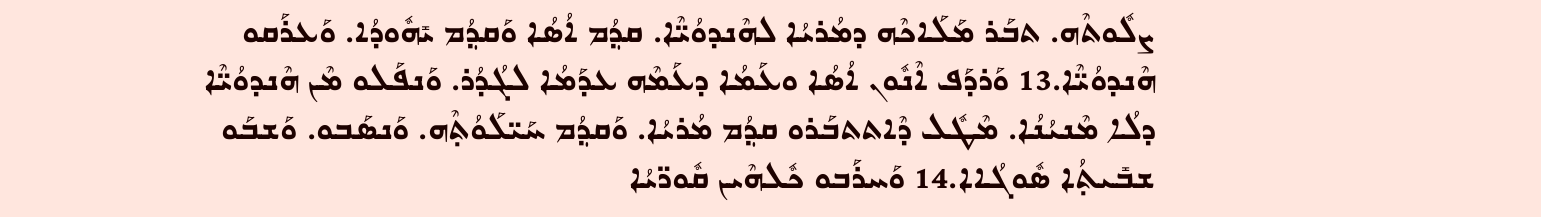ܨܠܽܘܬܶܗ. ܬܒܰܪ ܡܰܠܰܐܟܶܗ ܕܡܳܪܝܳܐ ܠܗܶܢܕܘܳܝ̈ܶܐ. ܩܕ݂ܳܡ ܐܳܣܳܐ ܘܰܩܕ݂ܳܡ ܝܺܗܽܘܕܳܐ. ܘܰܥܪܰܩܘ ܗܶܢܕܘܳܝ̈ܶܐ.13 ܘܰܪܕܰܦ ܐܶܢܽܘܢ ܐܳܣܳܐ ܘܥܰܡܳܐ ܕܥܰܡܶܗ ܥܕܰܡܳܐ ܠܓܳܕܳܪ. ܘܰܢܦܰܠܘ ܡܶܢ ܗܶܢܕܘܳܝ̈ܶܐ ܕܠܳܐ ܡܶܢܝܳܢܳܐ. ܡܶܛܽܠ ܕܶܐܬܬܒܰܪܘ ܩܕ݂ܳܡ ܡܳܪܝܳܐ. ܘܰܩܕ݂ܳܡ ܚܰܝ̈ܠܰܘܳܬ݂ܶܗ. ܘܰܢܣܰܒܘ. ܘܰܫܒܰܘ ܫܒܺܝܬ݂ܳܐ ܣܽܘܓܳܐܐ.14 ܘܰܚܪܰܒܘ ܟܽܠܗܶܝܢ ܩܽܘܖ̈ܝܳܐ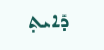ܕܺܐܝܬ݂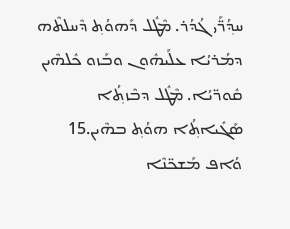ܚܕ݂ܳܖ̈ܰܝ ܓܳܕܳܪ. ܡܶܛܽܠ ܕܰܗܘܳܬ݂ ܕܶܚܠܬܶܗ ܕܡܳܪܝܳܐ ܥܠܰܝܗܽܘܢ ܘܒܰܙܘ ܟܽܠܗܶܝܢ ܩܽܘܖ̈ܝܳܐ. ܡܶܛܽܠ ܕܒܶܙܬ݂ܳܐ ܣܰܓܺܝܐܬ݂ܳܐ ܗܘܳܬ݂ ܒܗܶܝܢ.15 ܘܳܐܦ ܡܰܫܟ̈ܢܶܐ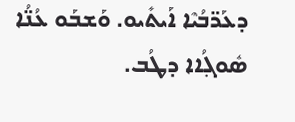ܕܥܰܖ̈ܒܳܝܶܐ ܐܰܝܬܺܝܘ. ܘܰܫܒܰܘ ܥܳܢ̈ܳܐ ܣܽܘܓ݂ܳܐܐ ܕܛܳܒ.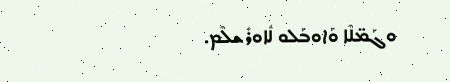ܘܓܰܡ̈ܠܶܐ ܘܰܐܘܒܰܠܘ ܠܽܐܘܪܺܫܠܶܡ.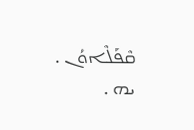ܩܶܦܰܠܶܐܘܳܢ . ܝܗ .